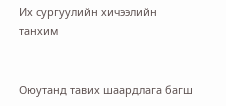Их сургуулийн хичээлийн танхим


Оюутанд тавих шаардлага багш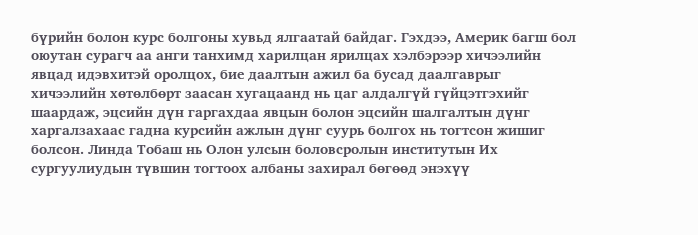бүрийн болон курс болгоны хувьд ялгаатай байдаг. Гэхдээ, Америк багш бол оюутан сурагч аа анги танхимд харилцан ярилцах хэлбэрээр хичээлийн явцад идэвхитэй оролцох, бие даалтын ажил ба бусад даалгаврыг хичээлийн хөтөлбөрт заасан хугацаанд нь цаг алдалгүй гүйцэтгэхийг шаардаж, эцсийн дүн гаргахдаа явцын болон эцсийн шалгалтын дүнг харгалзахаас гадна курсийн ажлын дүнг суурь болгох нь тогтсон жишиг болсон. Линда Тобаш нь Олон улсын боловсролын институтын Их сургуулиудын түвшин тогтоох албаны захирал бөгөөд энэхүү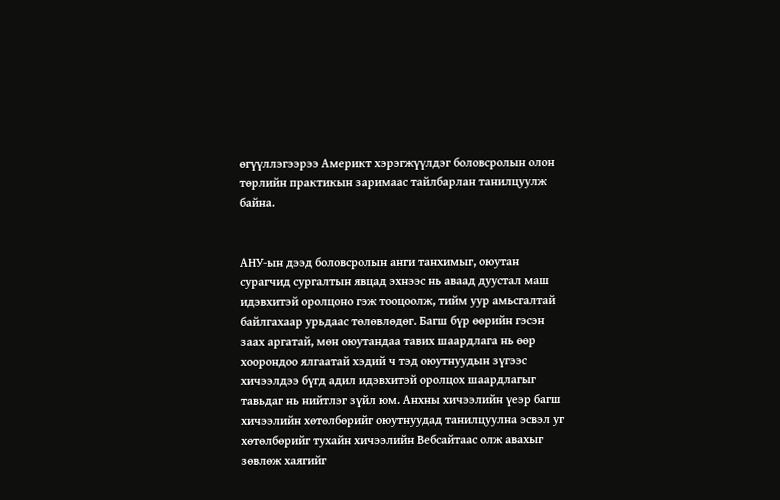өгүүллэгээрээ Америкт хэрэгжүүлдэг боловсролын олон төрлийн практикын заримаас тайлбарлан танилцуулж байна.


АНУ-ын дээд боловсролын анги танхимыг, оюутан сурагчид сургалтын явцад эхнээс нь аваад дуустал маш идэвхитэй оролцоно гэж тооцоолж, тийм уур амьсгалтай байлгахаар урьдаас төлөвлөдөг. Багш бүр өөрийн гэсэн заах аргатай, мөн оюутандаа тавих шаардлага нь өөр хоорондоо ялгаатай хэдий ч тэд оюутнуудын зүгээс хичээлдээ бүгд адил идэвхитэй оролцох шаардлагыг тавьдаг нь нийтлэг зүйл юм. Анхны хичээлийн үеэр багш хичээлийн хөтөлбөрийг оюутнуудад танилцуулна эсвэл уг хөтөлбөрийг тухайн хичээлийн Вебсайтаас олж авахыг зөвлөж хаягийг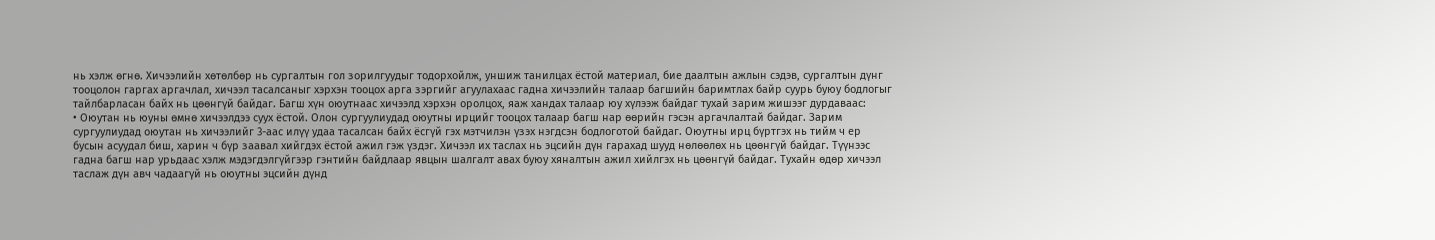нь хэлж өгнө. Хичээлийн хөтөлбөр нь сургалтын гол зорилгуудыг тодорхойлж, уншиж танилцах ёстой материал, бие даалтын ажлын сэдэв, сургалтын дүнг тооцолон гаргах аргачлал, хичээл тасалсаныг хэрхэн тооцох арга зэргийг агуулахаас гадна хичээлийн талаар багшийн баримтлах байр суурь буюу бодлогыг тайлбарласан байх нь цөөнгүй байдаг. Багш хүн оюутнаас хичээлд хэрхэн оролцох, яаж хандах талаар юу хүлээж байдаг тухай зарим жишээг дурдаваас:
• Оюутан нь юуны өмнө хичээлдээ суух ёстой. Олон сургуулиудад оюутны ирцийг тооцох талаар багш нар өөрийн гэсэн аргачлалтай байдаг. Зарим сургуулиудад оюутан нь хичээлийг 3-аас илүү удаа тасалсан байх ёсгүй гэх мэтчилэн үзэх нэгдсэн бодлоготой байдаг. Оюутны ирц бүртгэх нь тийм ч ер бусын асуудал биш, харин ч бүр заавал хийгдэх ёстой ажил гэж үздэг. Хичээл их таслах нь эцсийн дүн гарахад шууд нөлөөлөх нь цөөнгүй байдаг. Түүнээс гадна багш нар урьдаас хэлж мэдэгдэлгүйгээр гэнтийн байдлаар явцын шалгалт авах буюу хяналтын ажил хийлгэх нь цөөнгүй байдаг. Тухайн өдөр хичээл таслаж дүн авч чадаагүй нь оюутны эцсийн дүнд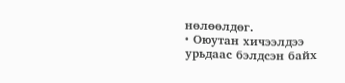нөлөөлдөг.
• Оюутан хичээлдээ урьдаас бэлдсэн байх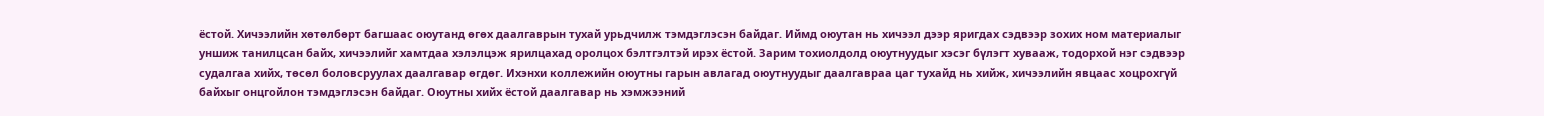ёстой. Хичээлийн хөтөлбөрт багшаас оюутанд өгөх даалгаврын тухай урьдчилж тэмдэглэсэн байдаг. Иймд оюутан нь хичээл дээр яригдах сэдвээр зохих ном материалыг уншиж танилцсан байх, хичээлийг хамтдаа хэлэлцэж ярилцахад оролцох бэлтгэлтэй ирэх ёстой. Зарим тохиолдолд оюутнуудыг хэсэг бүлэгт хувааж, тодорхой нэг сэдвээр судалгаа хийх, төсөл боловсруулах даалгавар өгдөг. Ихэнхи коллежийн оюутны гарын авлагад оюутнуудыг даалгавраа цаг тухайд нь хийж, хичээлийн явцаас хоцрохгүй байхыг онцгойлон тэмдэглэсэн байдаг. Оюутны хийх ёстой даалгавар нь хэмжээний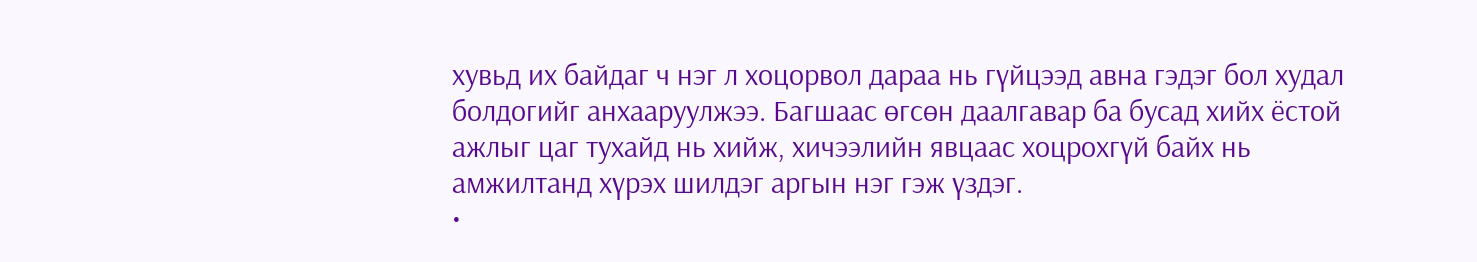хувьд их байдаг ч нэг л хоцорвол дараа нь гүйцээд авна гэдэг бол худал болдогийг анхааруулжээ. Багшаас өгсөн даалгавар ба бусад хийх ёстой ажлыг цаг тухайд нь хийж, хичээлийн явцаас хоцрохгүй байх нь амжилтанд хүрэх шилдэг аргын нэг гэж үздэг.
•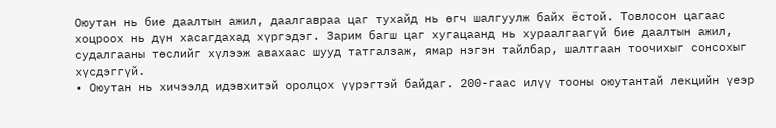Оюутан нь бие даалтын ажил, даалгавраа цаг тухайд нь өгч шалгуулж байх ёстой. Товлосон цагаас хоцроох нь дүн хасагдахад хүргэдэг. Зарим багш цаг хугацаанд нь хураалгаагүй бие даалтын ажил, судалгааны төслийг хүлээж авахаас шууд татгалзаж, ямар нэгэн тайлбар, шалтгаан тоочихыг сонсохыг хүсдэггүй.
• Оюутан нь хичээлд идэвхитэй оролцох үүрэгтэй байдаг. 200-гаас илүү тооны оюутантай лекцийн үеэр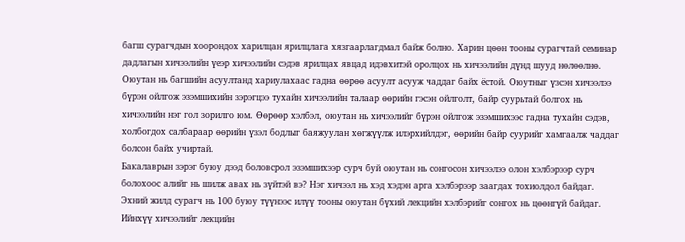багш сурагчдын хоорондох харилцан ярилцлага хязгаарлагдмал байж болно. Харин цөөн тооны сурагчтай семинар дадлагын хичээлийн үеэр хичээлийн сэдэв ярилцах явцад идэвхитэй оролцох нь хичээлийн дүнд шууд нөлөөлнө. Оюутан нь багшийн асуултанд хариулахаас гадна өөрөө асуулт асууж чаддаг байх ёстой. Оюутныг үзсэн хичээлээ бүрэн ойлгож эзэмшихийн зэрэгцээ тухайн хичээлийн талаар өөрийн гэсэн ойлголт, байр суурьтай болгох нь хичээлийн нэг гол зорилго юм. Өөрөөр хэлбэл, оюутан нь хичээлийг бүрэн ойлгож эзэмшихээс гадна тухайн сэдэв, холбогдох салбараар өөрийн үзэл бодлыг баяжуулан хөгжүүлж илэрхийлдэг, өөрийн байр суурийг хамгаалж чаддаг болсон байх учиртай.
Бакалаврын зэрэг буюу дээд боловсрол эзэмшихээр сурч буй оюутан нь сонгосон хичээлээ олон хэлбэрээр сурч болохоос алийг нь шилж авах нь зүйтэй вэ? Нэг хичээл нь хэд хэдэн арга хэлбэрээр заагдах тохиолдол байдаг. Эхний жилд сурагч нь 100 буюу түүнээс илүү тооны оюутан бүхий лекцийн хэлбэрийг сонгох нь цөөнгүй байдаг. Ийнхүү хичээлийг лекцийн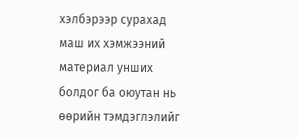хэлбэрээр сурахад маш их хэмжээний материал унших болдог ба оюутан нь өөрийн тэмдэглэлийг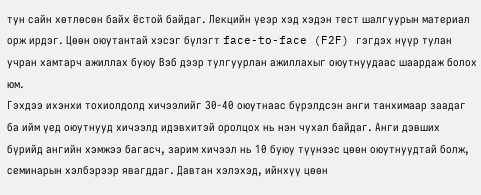тун сайн хөтлөсөн байх ёстой байдаг. Лекцийн үеэр хэд хэдэн тест шалгуурын материал орж ирдэг. Цөөн оюутантай хэсэг бүлэгт face-to-face (F2F) гэгдэх нүүр тулан учран хамтарч ажиллах буюу Вэб дээр тулгуурлан ажиллахыг оюутнуудаас шаардаж болох юм.
Гэхдээ ихэнхи тохиолдолд хичээлийг 30-40 оюутнаас бүрэлдсэн анги танхимаар заадаг ба ийм үед оюутнууд хичээлд идэвхитэй оролцох нь нэн чухал байдаг. Анги дэвших бүрийд ангийн хэмжээ багасч, зарим хичээл нь 10 буюу түүнээс цөөн оюутнуудтай болж, семинарын хэлбэрээр явагддаг. Давтан хэлэхэд, ийнхүү цөөн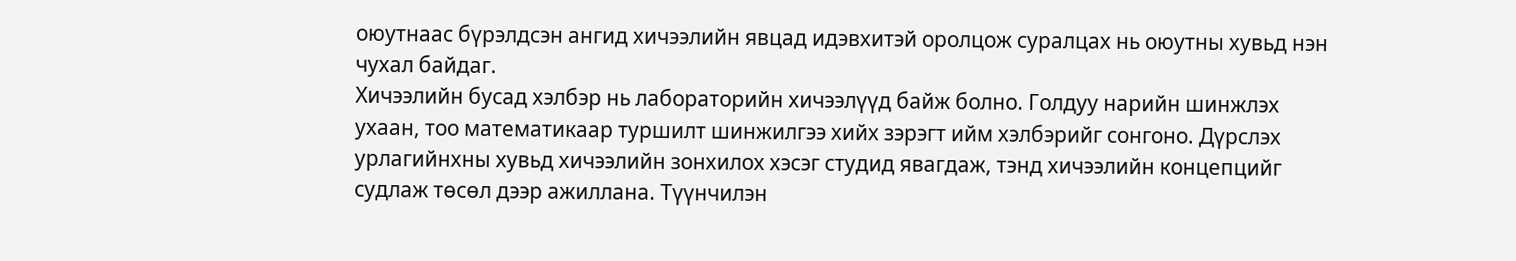оюутнаас бүрэлдсэн ангид хичээлийн явцад идэвхитэй оролцож суралцах нь оюутны хувьд нэн чухал байдаг.
Хичээлийн бусад хэлбэр нь лабораторийн хичээлүүд байж болно. Голдуу нарийн шинжлэх ухаан, тоо математикаар туршилт шинжилгээ хийх зэрэгт ийм хэлбэрийг сонгоно. Дүрслэх урлагийнхны хувьд хичээлийн зонхилох хэсэг студид явагдаж, тэнд хичээлийн концепцийг судлаж төсөл дээр ажиллана. Түүнчилэн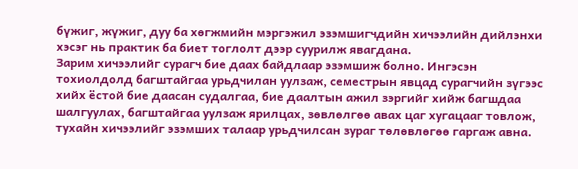бүжиг, жүжиг, дуу ба хөгжмийн мэргэжил эзэмшигчдийн хичээлийн дийлэнхи хэсэг нь практик ба биет тоглолт дээр суурилж явагдана.
Зарим хичээлийг сурагч бие даах байдлаар эзэмшиж болно. Ингэсэн тохиолдолд багштайгаа урьдчилан уулзаж, семестрын явцад сурагчийн зүгээс хийх ёстой бие даасан судалгаа, бие даалтын ажил зэргийг хийж багшдаа шалгуулах, багштайгаа уулзаж ярилцах, зөвлөлгөө авах цаг хугацааг товлож, тухайн хичээлийг эзэмших талаар урьдчилсан зураг төлөвлөгөө гаргаж авна.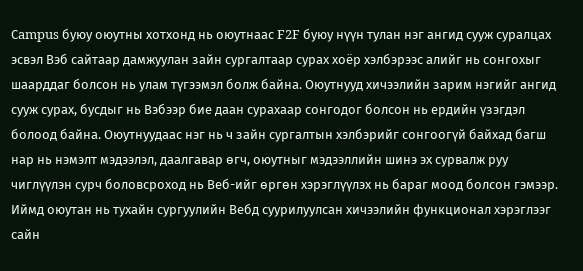Сampus буюу оюутны хотхонд нь оюутнаас F2F буюу нүүн тулан нэг ангид сууж суралцах эсвэл Вэб сайтаар дамжуулан зайн сургалтаар сурах хоёр хэлбэрээс алийг нь сонгохыг шаарддаг болсон нь улам түгээмэл болж байна. Оюутнууд хичээлийн зарим нэгийг ангид сууж сурах, бусдыг нь Вэбээр бие даан сурахаар сонгодог болсон нь ердийн үзэгдэл болоод байна. Оюутнуудаас нэг нь ч зайн сургалтын хэлбэрийг сонгоогүй байхад багш нар нь нэмэлт мэдээлэл, даалгавар өгч, оюутныг мэдээллийн шинэ эх сурвалж руу чиглүүлэн сурч боловсроход нь Веб-ийг өргөн хэрэглүүлэх нь бараг моод болсон гэмээр. Иймд оюутан нь тухайн сургуулийн Вебд суурилуулсан хичээлийн функционал хэрэглээг сайн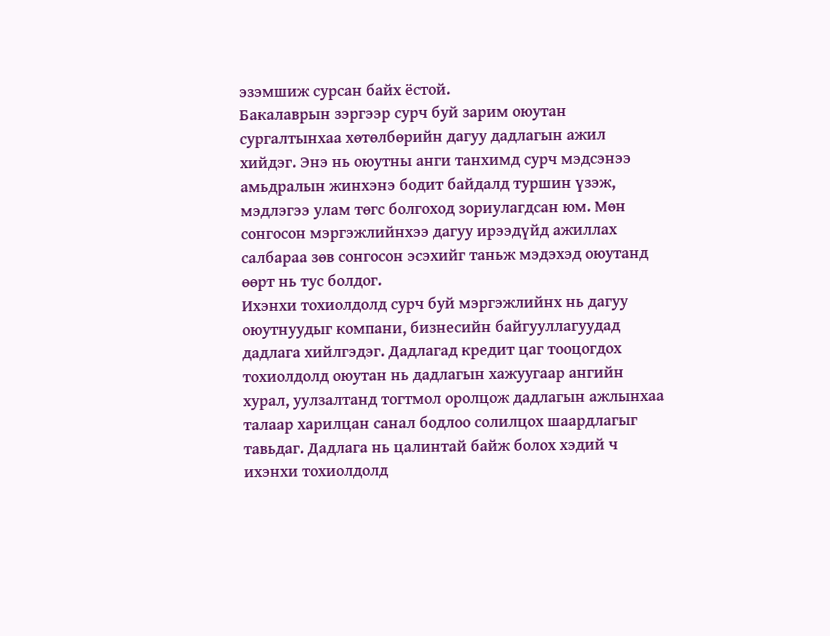эзэмшиж сурсан байх ёстой.
Бакалаврын зэргээр сурч буй зарим оюутан сургалтынхаа хөтөлбөрийн дагуу дадлагын ажил хийдэг. Энэ нь оюутны анги танхимд сурч мэдсэнээ амьдралын жинхэнэ бодит байдалд туршин үзэж, мэдлэгээ улам төгс болгоход зориулагдсан юм. Мөн сонгосон мэргэжлийнхээ дагуу ирээдүйд ажиллах салбараа зөв сонгосон эсэхийг таньж мэдэхэд оюутанд өөрт нь тус болдог.
Ихэнхи тохиолдолд сурч буй мэргэжлийнх нь дагуу оюутнуудыг компани, бизнесийн байгууллагуудад дадлага хийлгэдэг. Дадлагад кредит цаг тооцогдох тохиолдолд оюутан нь дадлагын хажуугаар ангийн хурал, уулзалтанд тогтмол оролцож дадлагын ажлынхаа талаар харилцан санал бодлоо солилцох шаардлагыг тавьдаг. Дадлага нь цалинтай байж болох хэдий ч ихэнхи тохиолдолд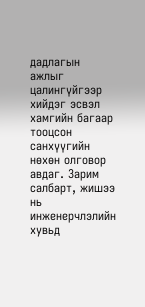дадлагын ажлыг цалингүйгээр хийдэг эсвэл хамгийн багаар тооцсон санхүүгийн нөхөн олговор авдаг. Зарим салбарт, жишээ нь инженерчлэлийн хувьд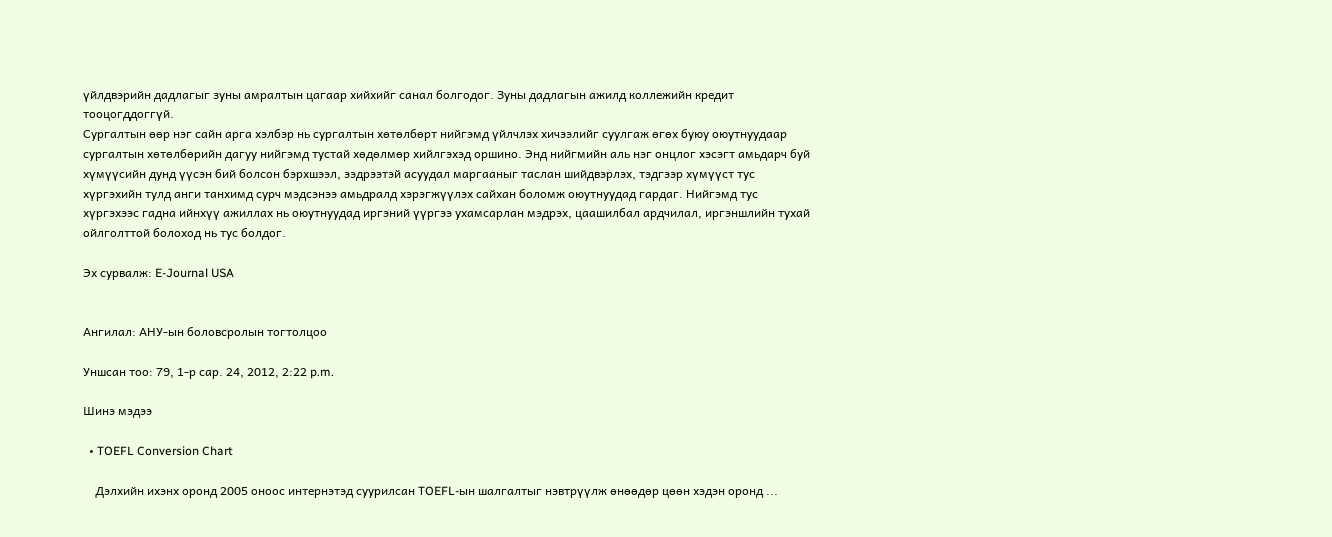үйлдвэрийн дадлагыг зуны амралтын цагаар хийхийг санал болгодог. Зуны дадлагын ажилд коллежийн кредит тооцогддоггүй.
Сургалтын өөр нэг сайн арга хэлбэр нь сургалтын хөтөлбөрт нийгэмд үйлчлэх хичээлийг суулгаж өгөх буюу оюутнуудаар сургалтын хөтөлбөрийн дагуу нийгэмд тустай хөдөлмөр хийлгэхэд оршино. Энд нийгмийн аль нэг онцлог хэсэгт амьдарч буй хүмүүсийн дунд үүсэн бий болсон бэрхшээл, ээдрээтэй асуудал маргааныг таслан шийдвэрлэх, тэдгээр хүмүүст тус хүргэхийн тулд анги танхимд сурч мэдсэнээ амьдралд хэрэгжүүлэх сайхан боломж оюутнуудад гардаг. Нийгэмд тус хүргэхээс гадна ийнхүү ажиллах нь оюутнуудад иргэний үүргээ ухамсарлан мэдрэх, цаашилбал ардчилал, иргэншлийн тухай ойлголттой болоход нь тус болдог.

Эх сурвалж: E-Journal USA


Ангилал: АНУ-ын боловсролын тогтолцоо

Уншсан тоо: 79, 1-р сар. 24, 2012, 2:22 p.m.

Шинэ мэдээ

  • TOEFL Conversion Chart

    Дэлхийн ихэнх оронд 2005 оноос интернэтэд суурилсан TOEFL-ын шалгалтыг нэвтрүүлж өнөөдөр цөөн хэдэн оронд ...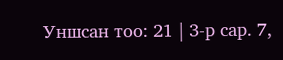Уншсан тоо: 21 | 3-р сар. 7,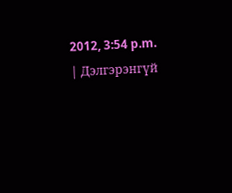2012, 3:54 p.m. | Дэлгэрэнгүй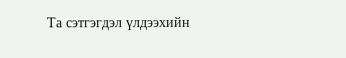Та сэтгэгдэл үлдээхийн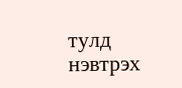тулд нэвтрэх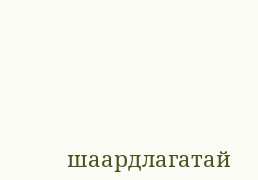шаардлагатай